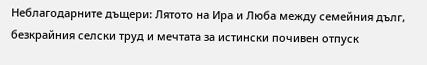Неблагодарните дъщери: Лятото на Ира и Люба между семейния дълг, безкрайния селски труд и мечтата за истински почивен отпуск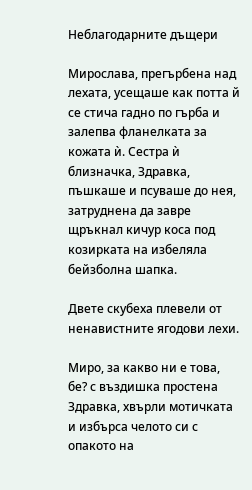Неблагодарните дъщери

Мирослава, прегърбена над лехата, усещаше как потта й се стича гадно по гърба и залепва фланелката за кожата ѝ. Сестра ѝ близначка, Здравка, пъшкаше и псуваше до нея, затруднена да завре щръкнал кичур коса под козирката на избеляла бейзболна шапка.

Двете скубеха плевели от ненавистните ягодови лехи.

Миро, за какво ни е това, бе? с въздишка простена Здравка, хвърли мотичката и избърса челото си с опакото на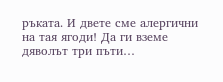ръката. И двете сме алергични на тая ягоди! Да ги вземе дяволът три пъти…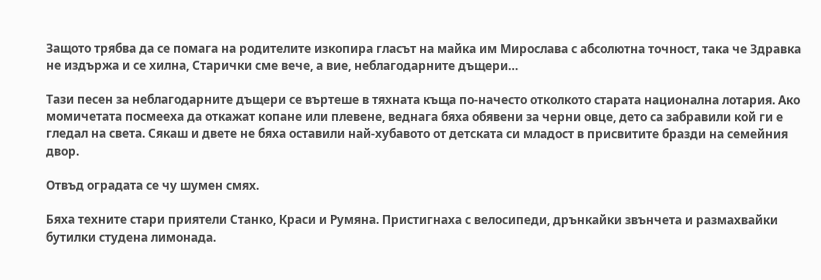Защото трябва да се помага на родителите изкопира гласът на майка им Мирослава с абсолютна точност, така че Здравка не издържа и се хилна, Старички сме вече, а вие, неблагодарните дъщери…

Тази песен за неблагодарните дъщери се въртеше в тяхната къща по-начесто отколкото старата национална лотария. Ако момичетата посмееха да откажат копане или плевене, веднага бяха обявени за черни овце, дето са забравили кой ги е гледал на света. Сякаш и двете не бяха оставили най-хубавото от детската си младост в присвитите бразди на семейния двор.

Отвъд оградата се чу шумен смях.

Бяха техните стари приятели Станко, Краси и Румяна. Пристигнаха с велосипеди, дрънкайки звънчета и размахвайки бутилки студена лимонада.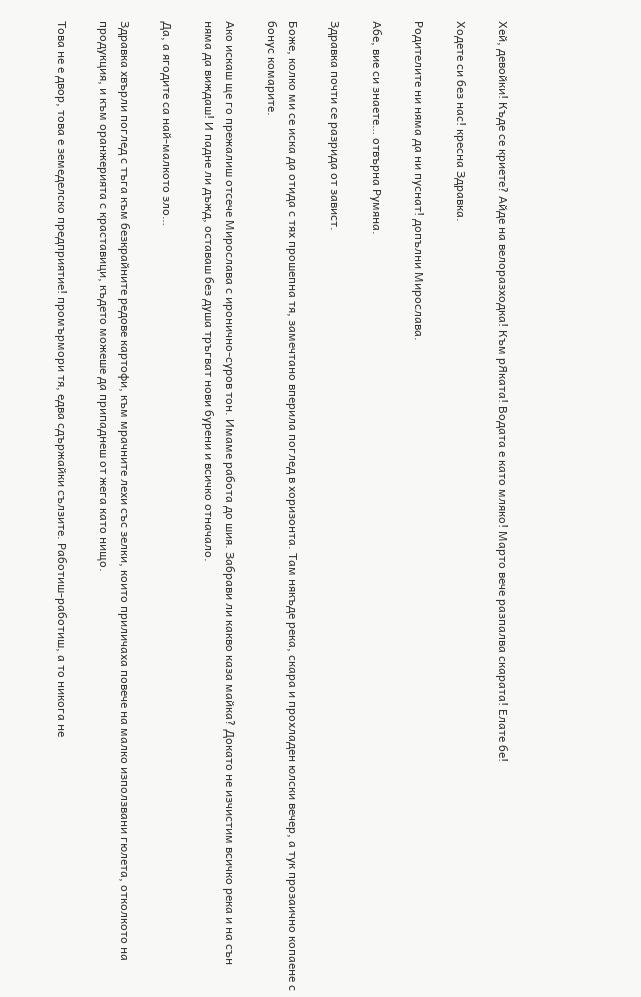Хей, девойки! Къде се криете? Айде на велоразходка! Към рЯката! Водата е като мляко! Марто вече разпалва скарата! Елате бе!

Ходете си без нас! кресна Здравка.

Родителите ни няма да ни пуснат! допълни Мирослава.

Абе, вие си знаете… отвърна Румяна.

Здравка почти се разрида от завист.

Боже, колко ми се иска да отида с тях прошепна тя, замечтано вперила поглед в хоризонта. Там някъде река, скара и прохладен юлски вечер, а тук прозаично копаене с бонус комарите.

Ако искаш ще го прежалиш отсече Мирослава с иронично-суров тон. Имаме работа до шия. Забрави ли какво каза майка? Докато не изчистим всичко река и на сън няма да виждаш! И падне ли дъжд, оставаш без душа тръгват нови бурени и всичко отначало.

Да, а ягодите са най-малкото зло…

Здравка хвърли поглед с тъга към безкрайните редове картофи, към мрачните лехи със зелки, които приличаха повече на малко използвани гюлета, отколкото на продукция, и към оранжерията с краставици, където можеше да припаднеш от жега като нищо.

Това не е двор, това е земеделско предприятие! промърмори тя, едва сдържайки сълзите. Работиш-работиш, а то никога не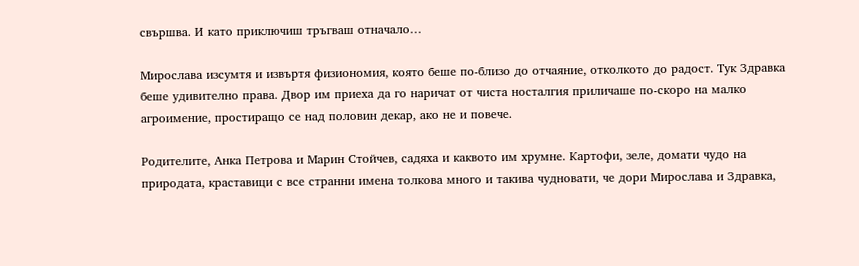свършва. И като приключиш тръгваш отначало…

Мирослава изсумтя и извъртя физиономия, която беше по-близо до отчаяние, отколкото до радост. Тук Здравка беше удивително права. Двор им приеха да го наричат от чиста носталгия приличаше по-скоро на малко агроимение, простиращо се над половин декар, ако не и повече.

Родителите, Анка Петрова и Марин Стойчев, садяха и каквото им хрумне. Картофи, зеле, домати чудо на природата, краставици с все странни имена толкова много и такива чудновати, че дори Мирослава и Здравка,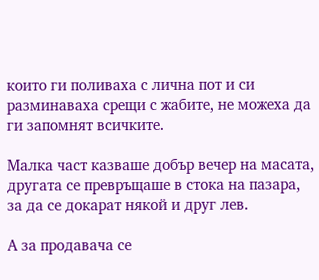които ги поливаха с лична пот и си разминаваха срещи с жабите, не можеха да ги запомнят всичките.

Малка част казваше добър вечер на масата, другата се превръщаше в стока на пазара, за да се докарат някой и друг лев.

А за продавача се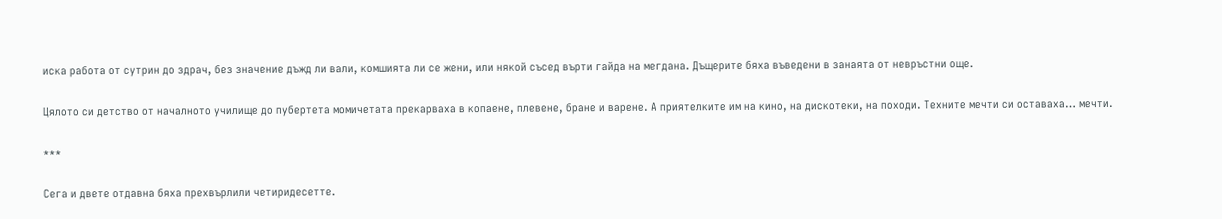иска работа от сутрин до здрач, без значение дъжд ли вали, комшията ли се жени, или някой съсед върти гайда на мегдана. Дъщерите бяха въведени в занаята от невръстни още.

Цялото си детство от началното училище до пубертета момичетата прекарваха в копаене, плевене, бране и варене. А приятелките им на кино, на дискотеки, на походи. Техните мечти си оставаха… мечти.

***

Сега и двете отдавна бяха прехвърлили четиридесетте.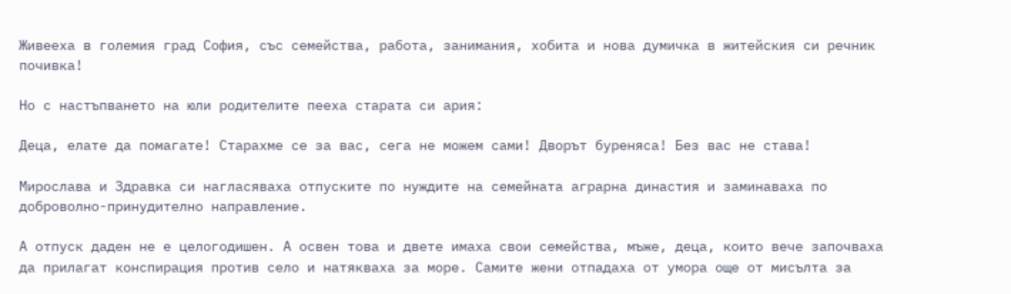Живееха в големия град София, със семейства, работа, занимания, хобита и нова думичка в житейския си речник почивка!

Но с настъпването на юли родителите пееха старата си ария:

Деца, елате да помагате! Старахме се за вас, сега не можем сами! Дворът буреняса! Без вас не става!

Мирослава и Здравка си нагласяваха отпуските по нуждите на семейната аграрна династия и заминаваха по доброволно-принудително направление.

А отпуск даден не е целогодишен. А освен това и двете имаха свои семейства, мъже, деца, които вече започваха да прилагат конспирация против село и натякваха за море. Самите жени отпадаха от умора още от мисълта за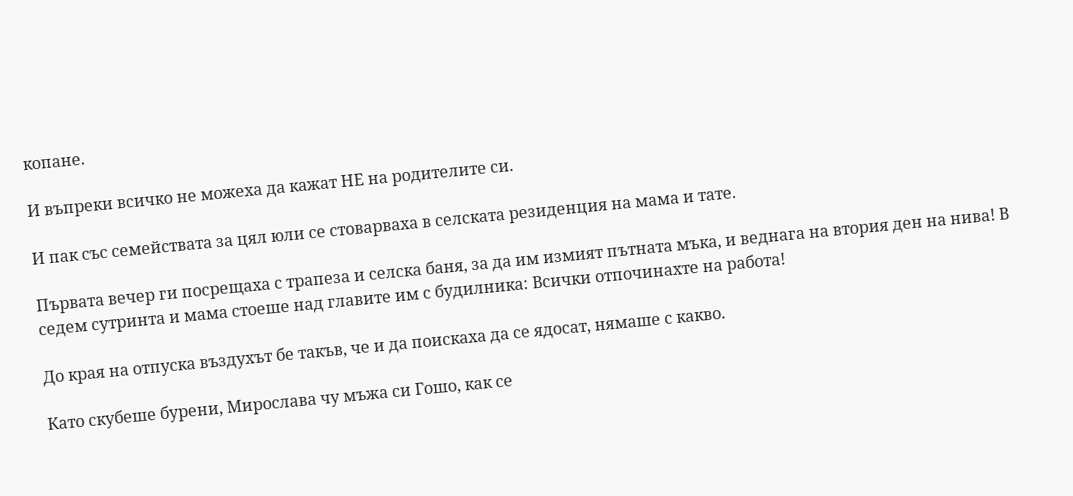копане.

И въпреки всичко не можеха да кажат НЕ на родителите си.

И пак със семействата за цял юли се стоварваха в селската резиденция на мама и тате.

Първата вечер ги посрещаха с трапеза и селска баня, за да им измият пътната мъка, и веднага на втория ден на нива! В седем сутринта и мама стоеше над главите им с будилника: Всички отпочинахте на работа!

До края на отпуска въздухът бе такъв, че и да поискаха да се ядосат, нямаше с какво.

Като скубеше бурени, Мирослава чу мъжа си Гошо, как се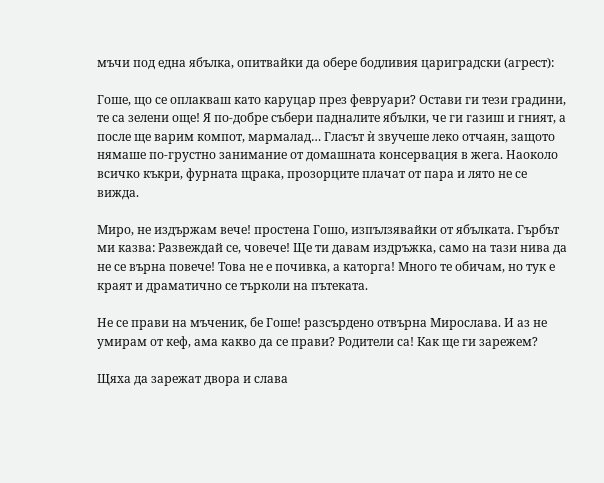мъчи под една ябълка, опитвайки да обере бодливия цариградски (агрест):

Гоше, що се оплакваш като каруцар през февруари? Остави ги тези градини, те са зелени още! Я по-добре събери падналите ябълки, че ги газиш и гният, а после ще варим компот, мармалад… Гласът ѝ звучеше леко отчаян, защото нямаше по-грустно занимание от домашната консервация в жега. Наоколо всичко къкри, фурната щрака, прозорците плачат от пара и лято не се вижда.

Миро, не издържам вече! простена Гошо, изпълзявайки от ябълката. Гърбът ми казва: Развеждай се, човече! Ще ти давам издръжка, само на тази нива да не се върна повече! Това не е почивка, а каторга! Много те обичам, но тук е краят и драматично се търколи на пътеката.

Не се прави на мъченик, бе Гоше! разсърдено отвърна Мирослава. И аз не умирам от кеф, ама какво да се прави? Родители са! Как ще ги зарежем?

Щяха да зарежат двора и слава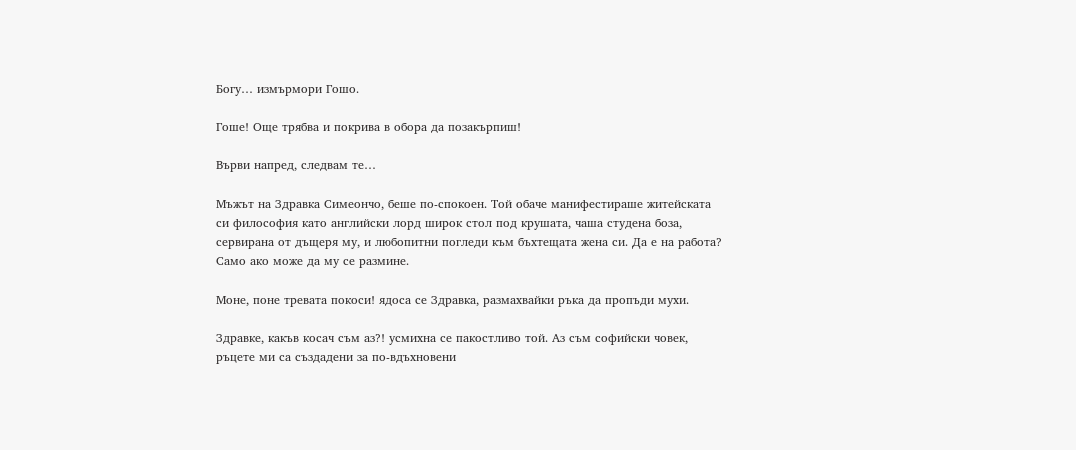Богу… измърмори Гошо.

Гоше! Още трябва и покрива в обора да позакърпиш!

Върви напред, следвам те…

Мъжът на Здравка Симеончо, беше по-спокоен. Той обаче манифестираше житейската си философия като английски лорд широк стол под крушата, чаша студена боза, сервирана от дъщеря му, и любопитни погледи към бъхтещата жена си. Да е на работа? Само ако може да му се размине.

Моне, поне тревата покоси! ядоса се Здравка, размахвайки ръка да пропъди мухи.

Здравке, какъв косач съм аз?! усмихна се пакостливо той. Аз съм софийски човек, ръцете ми са създадени за по-вдъхновени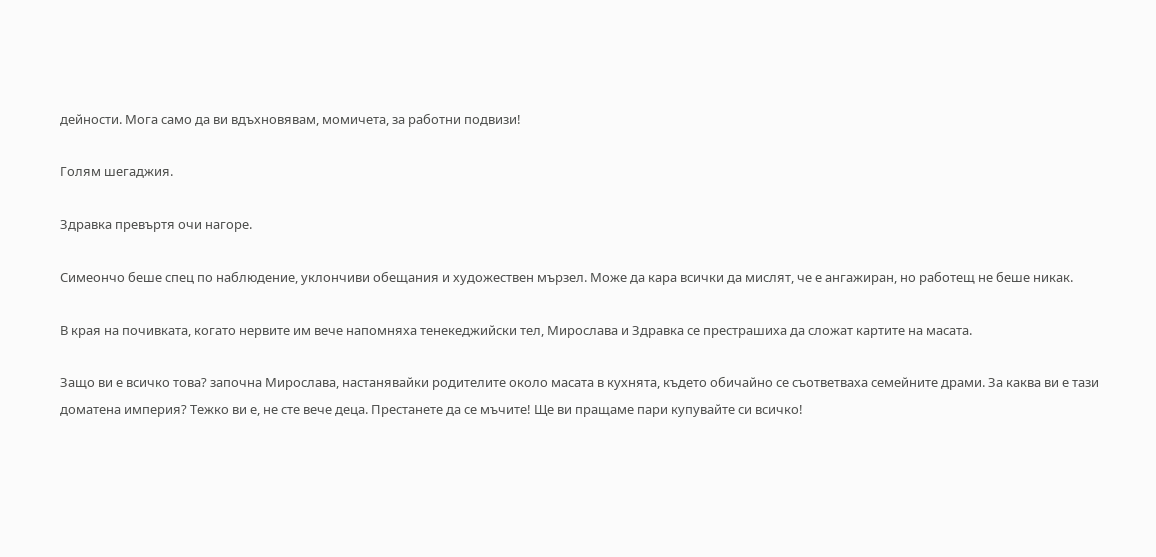дейности. Мога само да ви вдъхновявам, момичета, за работни подвизи!

Голям шегаджия.

Здравка превъртя очи нагоре.

Симеончо беше спец по наблюдение, уклончиви обещания и художествен мързел. Може да кара всички да мислят, че е ангажиран, но работещ не беше никак.

В края на почивката, когато нервите им вече напомняха тенекеджийски тел, Мирослава и Здравка се престрашиха да сложат картите на масата.

Защо ви е всичко това? започна Мирослава, настанявайки родителите около масата в кухнята, където обичайно се съответваха семейните драми. За каква ви е тази доматена империя? Тежко ви е, не сте вече деца. Престанете да се мъчите! Ще ви пращаме пари купувайте си всичко!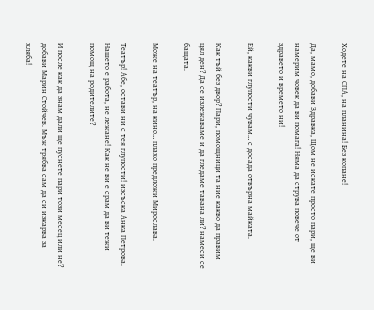Ходете на СПА, на планина! Без копане!

Да, мамо, добави Здравка, Щом не искате просто пари, ще ви намерим човек да ви помага! Няма да струва повече от здравето и времето ни!

Ей, какви глупости чувам… с досада отвърна майката.

Как тъй без двор? Пари, помощници та ние какво да правим цял ден? Да се излежаваме и да гледаме тавана ли? намеси се бащата.

Може на театър, на кино… плахо предложи Мирослава.

Театър! Абе, остави ни с тея глупости! изсъска Анка Петрова. Нашето е работа, не лежане! Как не ви е срам да ви тежи помощ на родителите?

И после как да знам дали ще пуснете пари този месец или не? добави Марин Стойчев. Мъж трябва сам да си изкарва за хляба!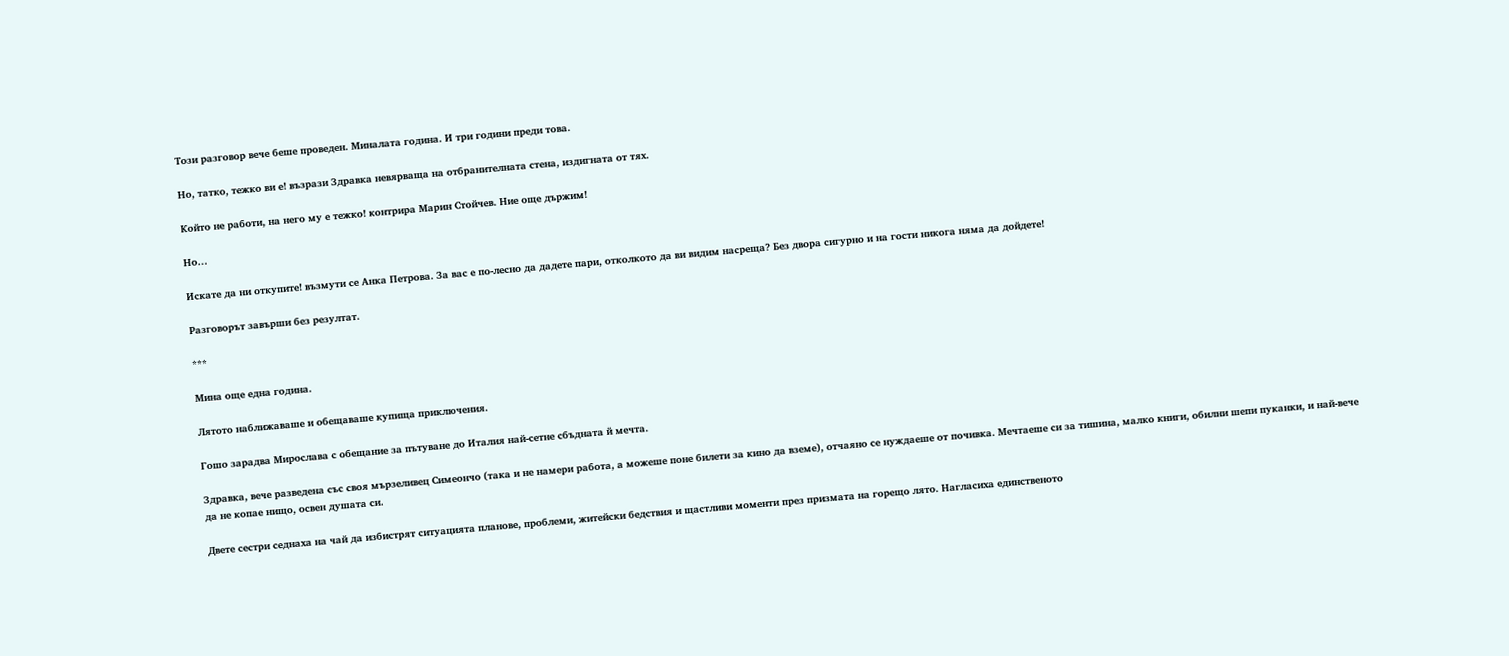Този разговор вече беше проведен. Миналата година. И три години преди това.

Но, татко, тежко ви е! възрази Здравка невярваща на отбранителната стена, издигната от тях.

Който не работи, на него му е тежко! контрира Марин Стойчев. Ние още държим!

Но…

Искате да ни откупите! възмути се Анка Петрова. За вас е по-лесно да дадете пари, отколкото да ви видим насреща? Без двора сигурно и на гости никога няма да дойдете!

Разговорът завърши без резултат.

***

Мина още една година.

Лятото наближаваше и обещаваше купища приключения.

Гошо зарадва Мирослава с обещание за пътуване до Италия най-сетне сбъдната й мечта.

Здравка, вече разведена със своя мързеливец Симеончо (така и не намери работа, а можеше поне билети за кино да вземе), отчаяно се нуждаеше от почивка. Мечтаеше си за тишина, малко книги, обилни шепи пуканки, и най-вече да не копае нищо, освен душата си.

Двете сестри седнаха на чай да избистрят ситуацията планове, проблеми, житейски бедствия и щастливи моменти през призмата на горещо лято. Нагласиха единственото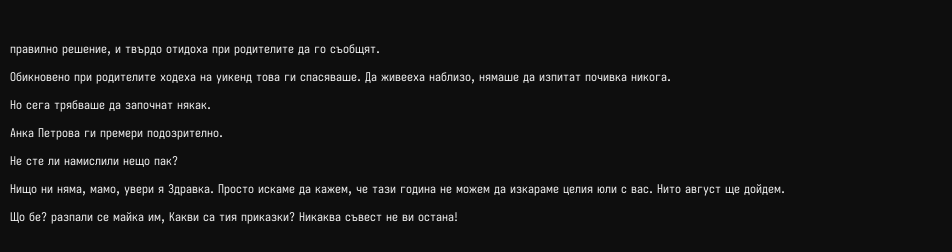правилно решение, и твърдо отидоха при родителите да го съобщят.

Обикновено при родителите ходеха на уикенд това ги спасяваше. Да живееха наблизо, нямаше да изпитат почивка никога.

Но сега трябваше да започнат някак.

Анка Петрова ги премери подозрително.

Не сте ли намислили нещо пак?

Нищо ни няма, мамо, увери я Здравка. Просто искаме да кажем, че тази година не можем да изкараме целия юли с вас. Нито август ще дойдем.

Що бе? разпали се майка им, Какви са тия приказки? Никаква съвест не ви остана!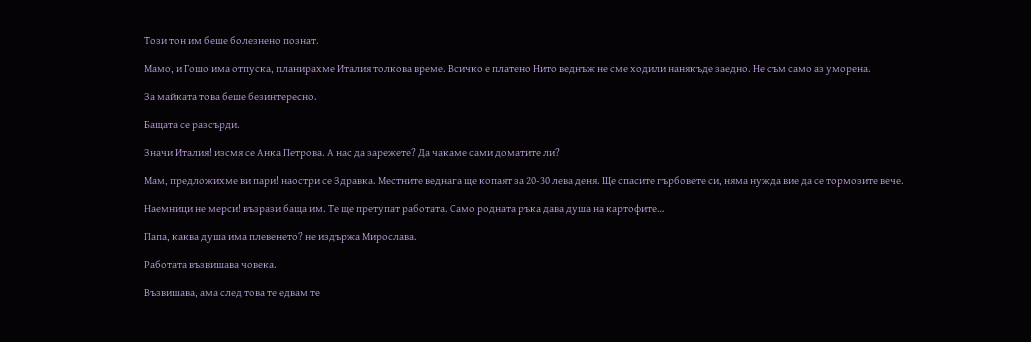Този тон им беше болезнено познат.

Мамо, и Гошо има отпуска, планирахме Италия толкова време. Всичко е платено Нито веднъж не сме ходили нанякъде заедно. Не съм само аз уморена.

За майката това беше безинтересно.

Бащата се разсърди.

Значи Италия! изсмя се Анка Петрова. А нас да зарежете? Да чакаме сами доматите ли?

Мам, предложихме ви пари! наостри се Здравка. Местните веднага ще копаят за 20-30 лева деня. Ще спасите гърбовете си, няма нужда вие да се тормозите вече.

Наемници не мерси! възрази баща им. Те ще претупат работата. Само родната ръка дава душа на картофите…

Папа, каква душа има плевенето? не издържа Мирослава.

Работата възвишава човека.

Възвишава, ама след това те едвам те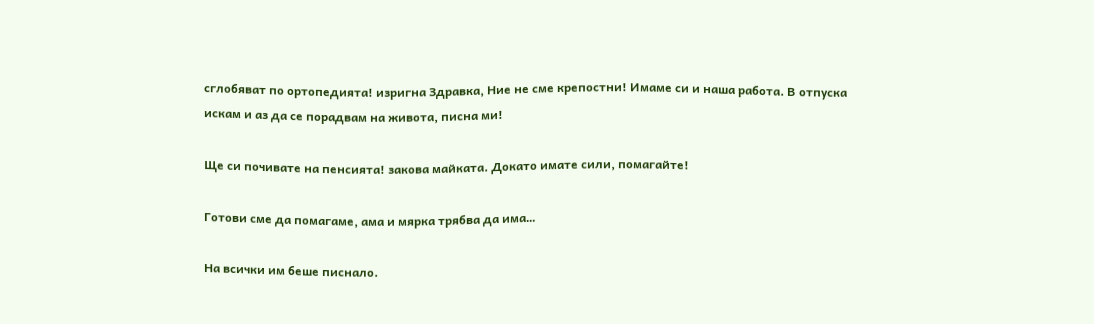сглобяват по ортопедията! изригна Здравка, Ние не сме крепостни! Имаме си и наша работа. В отпуска искам и аз да се порадвам на живота, писна ми!

Ще си почивате на пенсията! закова майката. Докато имате сили, помагайте!

Готови сме да помагаме, ама и мярка трябва да има…

На всички им беше писнало.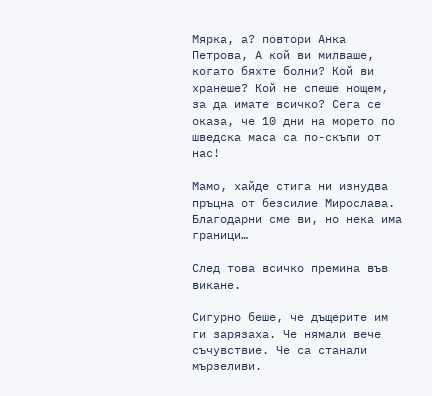Мярка, а? повтори Анка Петрова, А кой ви милваше, когато бяхте болни? Кой ви хранеше? Кой не спеше нощем, за да имате всичко? Сега се оказа, че 10 дни на морето по шведска маса са по-скъпи от нас!

Мамо, хайде стига ни изнудва пръцна от безсилие Мирослава. Благодарни сме ви, но нека има граници…

След това всичко премина във викане.

Сигурно беше, че дъщерите им ги зарязаха. Че нямали вече съчувствие. Че са станали мързеливи.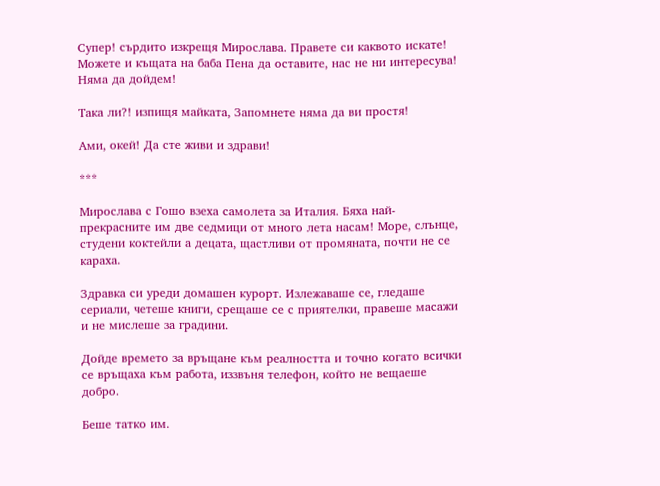Супер! сърдито изкрещя Мирослава. Правете си каквото искате! Можете и къщата на баба Пена да оставите, нас не ни интересува! Няма да дойдем!

Така ли?! изпищя майката, Запомнете няма да ви простя!

Ами, окей! Да сте живи и здрави!

***

Мирослава с Гошо взеха самолета за Италия. Бяха най-прекрасните им две седмици от много лета насам! Море, слънце, студени коктейли а децата, щастливи от промяната, почти не се караха.

Здравка си уреди домашен курорт. Излежаваше се, гледаше сериали, четеше книги, срещаше се с приятелки, правеше масажи и не мислеше за градини.

Дойде времето за връщане към реалността и точно когато всички се връщаха към работа, иззвъня телефон, който не вещаеше добро.

Беше татко им.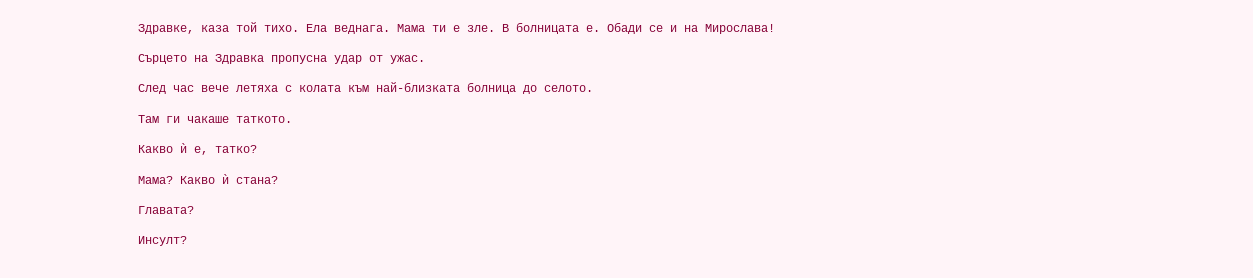Здравке, каза той тихо. Ела веднага. Мама ти е зле. В болницата е. Обади се и на Мирослава!

Сърцето на Здравка пропусна удар от ужас.

След час вече летяха с колата към най-близката болница до селото.

Там ги чакаше таткото.

Какво ѝ е, татко?

Мама? Какво ѝ стана?

Главата?

Инсулт?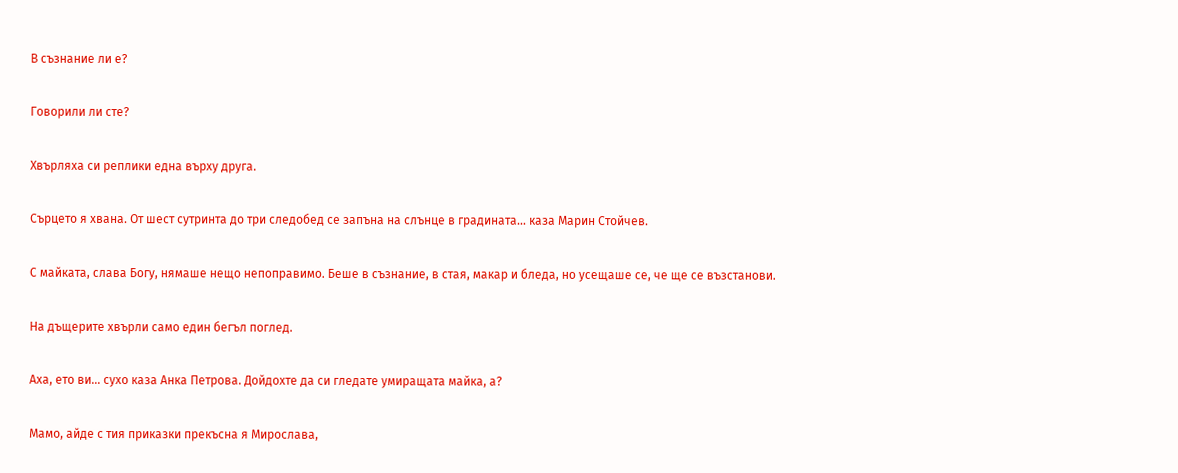В съзнание ли е?

Говорили ли сте?

Хвърляха си реплики една върху друга.

Сърцето я хвана. От шест сутринта до три следобед се запъна на слънце в градината… каза Марин Стойчев.

С майката, слава Богу, нямаше нещо непоправимо. Беше в съзнание, в стая, макар и бледа, но усещаше се, че ще се възстанови.

На дъщерите хвърли само един бегъл поглед.

Аха, ето ви… сухо каза Анка Петрова. Дойдохте да си гледате умиращата майка, а?

Мамо, айде с тия приказки прекъсна я Мирослава,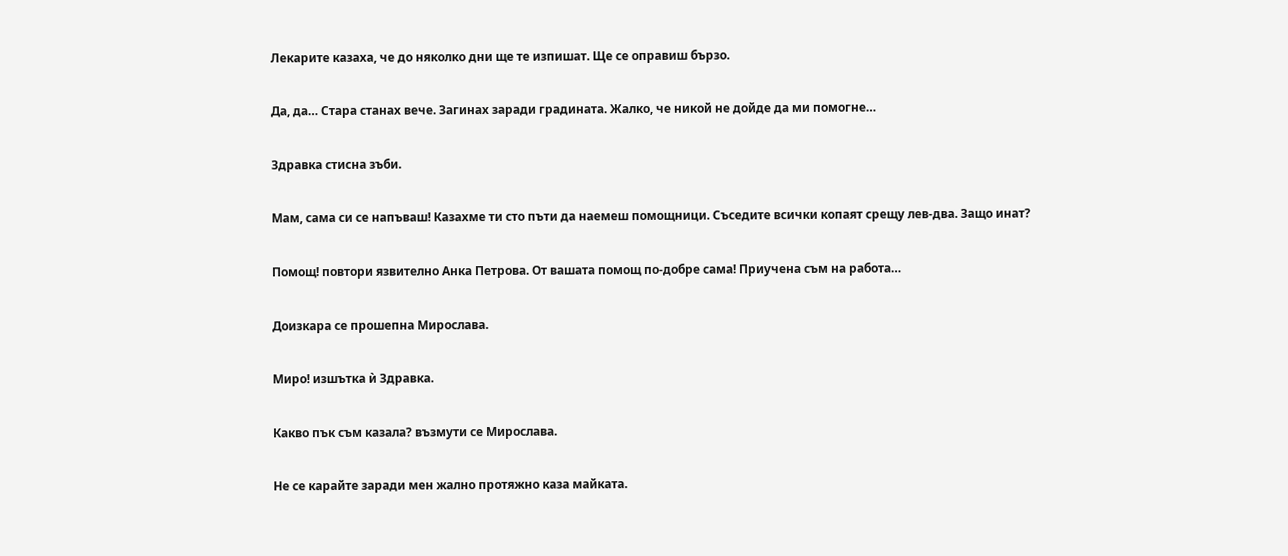Лекарите казаха, че до няколко дни ще те изпишат. Ще се оправиш бързо.

Да, да… Стара станах вече. Загинах заради градината. Жалко, че никой не дойде да ми помогне…

Здравка стисна зъби.

Мам, сама си се напъваш! Казахме ти сто пъти да наемеш помощници. Съседите всички копаят срещу лев-два. Защо инат?

Помощ! повтори язвително Анка Петрова. От вашата помощ по-добре сама! Приучена съм на работа…

Доизкара се прошепна Мирослава.

Миро! изшътка ѝ Здравка.

Какво пък съм казала? възмути се Мирослава.

Не се карайте заради мен жално протяжно каза майката.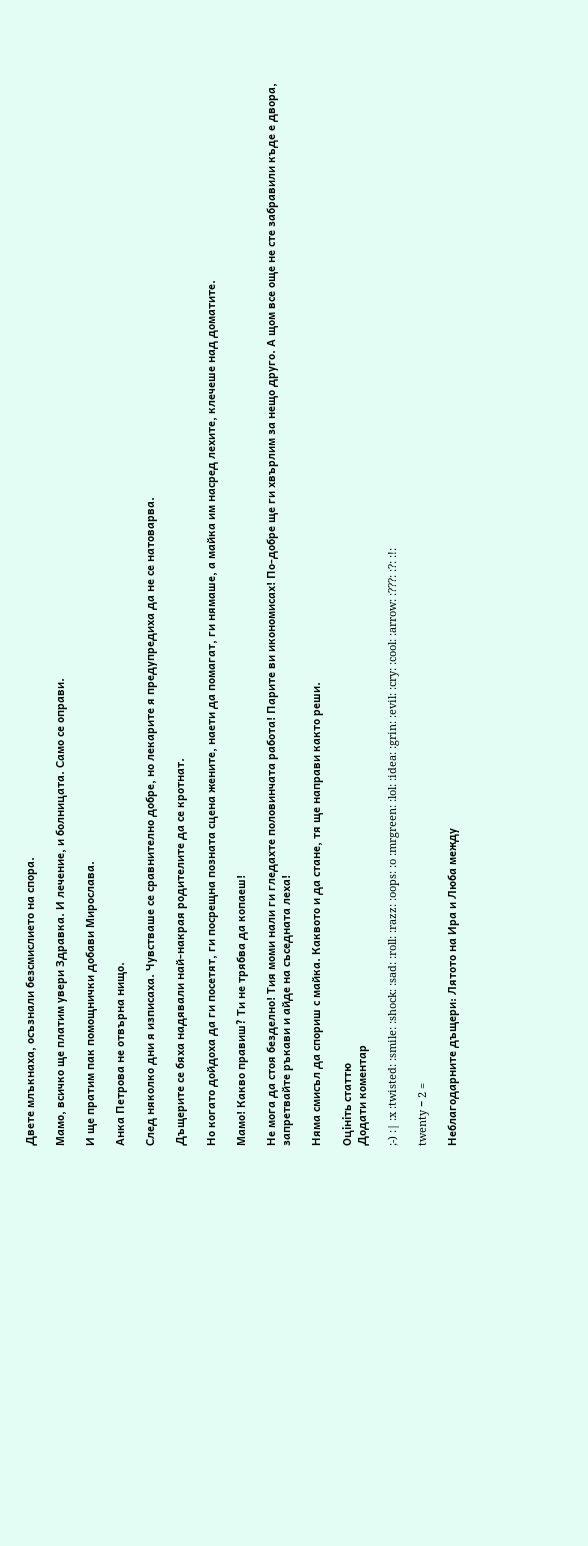Двете млъкнаха, осъзнали безсмислието на спора.

Мамо, всичко ще платим увери Здравка. И лечение, и болницата. Само се оправи.

И ще пратим пак помощнички добави Мирослава.

Анка Петрова не отвърна нищо.

След няколко дни я изписаха. Чувстваше се сравнително добре, но лекарите я предупредиха да не се натоварва.

Дъщерите се бяха надявали най-накрая родителите да се кротнат.

Но когато дойдоха да ги посетят, ги посрещна позната сцена жените, наети да помагат, ги нямаше, а майка им насред лехите, клечеше над доматите.

Мамо! Какво правиш? Ти не трябва да копаеш!

Не мога да стоя безделно! Тия моми нали ги гледахте половинчата работа! Парите ви икономисах! По-добре ще ги хвърлим за нещо друго. А щом все още не сте забравили къде е двора, запретвайте ръкави и айде на съседната леха!

Няма смисъл да спориш с майка. Каквото и да стане, тя ще направи както реши.

Оцініть статтю
Додати коментар

;-) :| :x :twisted: :smile: :shock: :sad: :roll: :razz: :oops: :o :mrgreen: :lol: :idea: :grin: :evil: :cry: :cool: :arrow: :???: :?: :!:

twenty − 2 =

Неблагодарните дъщери: Лятото на Ира и Люба между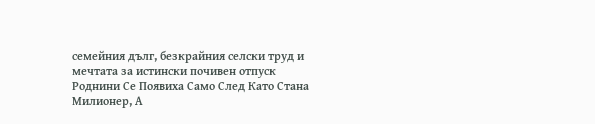семейния дълг, безкрайния селски труд и мечтата за истински почивен отпуск
Роднини Се Появиха Само След Като Стана Милионер, А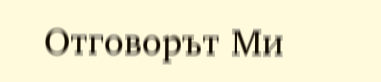Отговорът Ми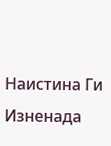Наистина Ги Изненада